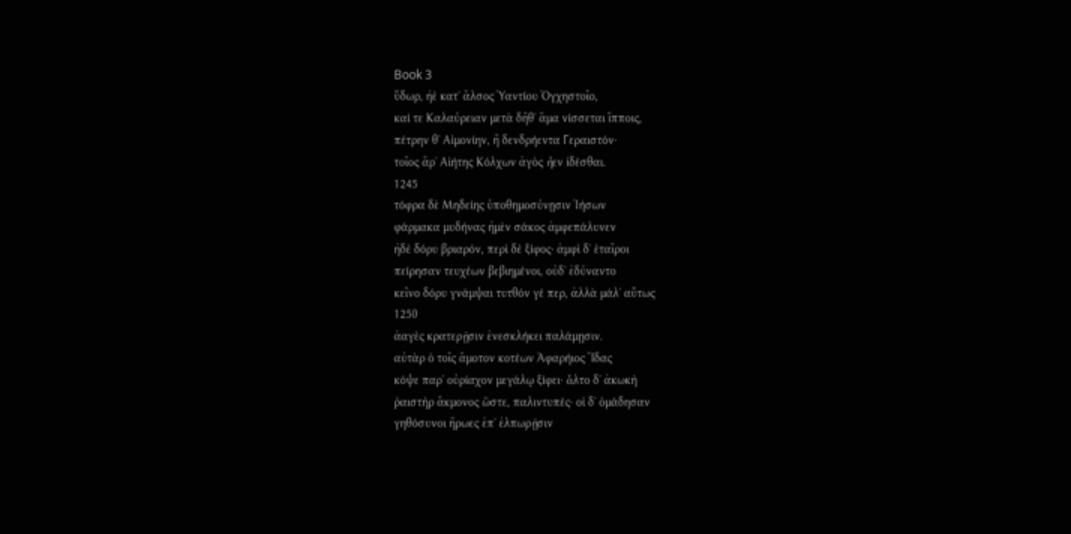Book 3
ὕδωρ, ἠὲ κατʼ ἄλσος Ὑαντίου Ὀγχηστοῖο,
καί τε Καλαύρειαν μετὰ δῆθʼ ἅμα νίσσεται ἵπποις,
πέτρην θʼ Αἱμονίην, ἢ δενδρήεντα Γεραιστόν·
τοῖος ἄρʼ Αἰήτης Κόλχων ἀγὸς ἦεν ἰδέσθαι.
1245
τόφρα δὲ Μηδείης ὑποθημοσύνῃσιν Ἰήσων
φάρμακα μυδήνας ἠμὲν σάκος ἀμφεπάλυνεν
ἠδὲ δόρυ βριαρόν, περὶ δὲ ξίφος· ἀμφὶ δʼ ἑταῖροι
πείρησαν τευχέων βεβιημένοι, οὐδʼ ἐδύναντο
κεῖνο δόρυ γνάμψαι τυτθόν γέ περ, ἀλλὰ μάλʼ αὔτως
1250
ἀαγὲς κρατερῇσιν ἐνεσκλήκει παλάμῃσιν.
αὐτὰρ ὁ τοῖς ἄμοτον κοτέων Ἀφαρήιος Ἴδας
κόψε παρʼ οὐρίαχον μεγάλῳ ξίφει· ἆλτο δʼ ἀκωκὴ
ῥαιστὴρ ἄκμονος ὥστε, παλιντυπές· οἱ δʼ ὁμάδησαν
γηθόσυνοι ἥρωες ἐπʼ ἐλπωρῇσιν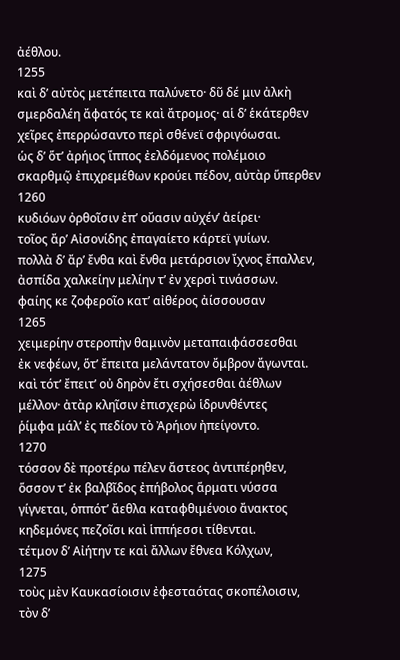ἀέθλου.
1255
καὶ δʼ αὐτὸς μετέπειτα παλύνετο· δῦ δέ μιν ἀλκὴ
σμερδαλέη ἄφατός τε καὶ ἄτρομος· αἱ δʼ ἑκάτερθεν
χεῖρες ἐπερρώσαντο περὶ σθένεϊ σφριγόωσαι.
ὡς δʼ ὅτʼ ἀρήιος ἵππος ἐελδόμενος πολέμοιο
σκαρθμῷ ἐπιχρεμέθων κρούει πέδον, αὐτὰρ ὕπερθεν
1260
κυδιόων ὀρθοῖσιν ἐπʼ οὔασιν αὐχένʼ ἀείρει·
τοῖος ἄρʼ Αἰσονίδης ἐπαγαίετο κάρτεϊ γυίων.
πολλὰ δʼ ἄρʼ ἔνθα καὶ ἔνθα μετάρσιον ἴχνος ἔπαλλεν,
ἀσπίδα χαλκείην μελίην τʼ ἐν χερσὶ τινάσσων.
φαίης κε ζοφεροῖο κατʼ αἰθέρος ἀίσσουσαν
1265
χειμερίην στεροπὴν θαμινὸν μεταπαιφάσσεσθαι
ἐκ νεφέων, ὅτʼ ἔπειτα μελάντατον ὄμβρον ἄγωνται.
καὶ τότʼ ἔπειτʼ οὐ δηρὸν ἔτι σχήσεσθαι ἀέθλων
μέλλον· ἀτὰρ κληῖσιν ἐπισχερὼ ἱδρυνθέντες
ῥίμφα μάλʼ ἐς πεδίον τὸ Ἀρήιον ἠπείγοντο.
1270
τόσσον δὲ προτέρω πέλεν ἄστεος ἀντιπέρηθεν,
ὅσσον τʼ ἐκ βαλβῖδος ἐπήβολος ἅρματι νύσσα
γίγνεται, ὁππότʼ ἄεθλα καταφθιμένοιο ἄνακτος
κηδεμόνες πεζοῖσι καὶ ἱππήεσσι τίθενται.
τέτμον δʼ Αἰήτην τε καὶ ἄλλων ἔθνεα Κόλχων,
1275
τοὺς μὲν Καυκασίοισιν ἐφεσταότας σκοπέλοισιν,
τὸν δʼ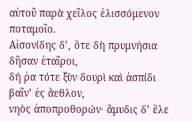αὐτοῦ παρὰ χεῖλος ἑλισσόμενον ποταμοῖο.
Αἰσονίδης δʼ, ὅτε δὴ πρυμνήσια δῆσαν ἑταῖροι,
δή ῥα τότε ξὺν δουρὶ καὶ ἀσπίδι βαῖνʼ ἐς ἄεθλον,
νηὸς ἀποπροθορών· ἄμυδις δʼ ἕλε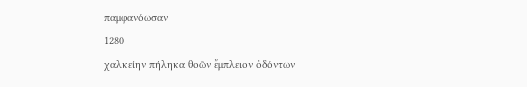παμφανόωσαν
1280
χαλκείην πήληκα θοῶν ἔμπλειον ὀδόντων